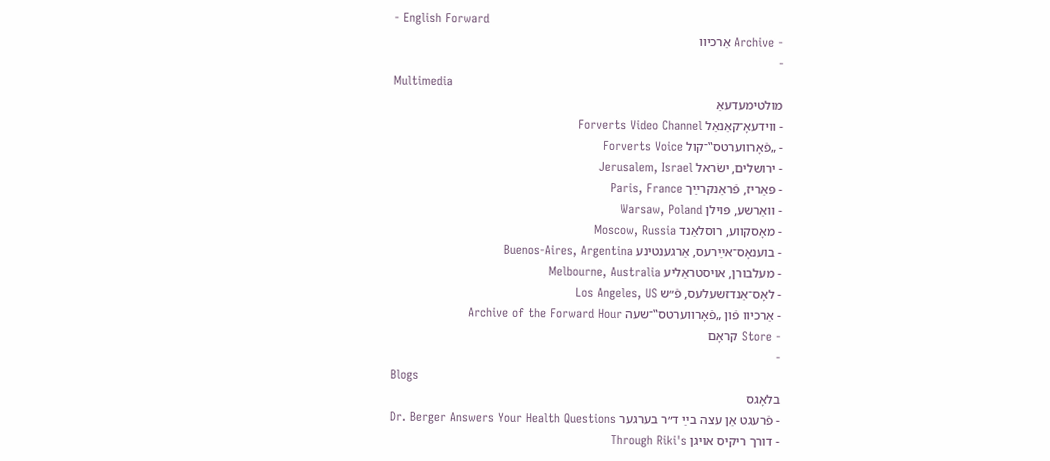- English Forward
- Archive אַרכיוו
-
Multimedia
מולטימעדעאַ
- ווידעאָ־קאַנאַל Forverts Video Channel
- „פֿאָרווערטס‟־קול Forverts Voice
- ירושלים, ישׂראל Jerusalem, Israel
- פּאַריז, פֿראַנקרײַך Paris, France
- וואַרשע, פּוילן Warsaw, Poland
- מאָסקווע, רוסלאַנד Moscow, Russia
- בוענאָס־אײַרעס, אַרגענטינע Buenos-Aires, Argentina
- מעלבורן, אויסטראַליע Melbourne, Australia
- לאָס־אַנדזשעלעס, פֿ״ש Los Angeles, US
- אַרכיוו פֿון „פֿאָרווערטס‟־שעה Archive of the Forward Hour
- Store קראָם
-
Blogs
בלאָגס
- פֿרעגט אַן עצה בײַ ד״ר בערגער Dr. Berger Answers Your Health Questions
- דורך ריקיס אויגן Through Riki's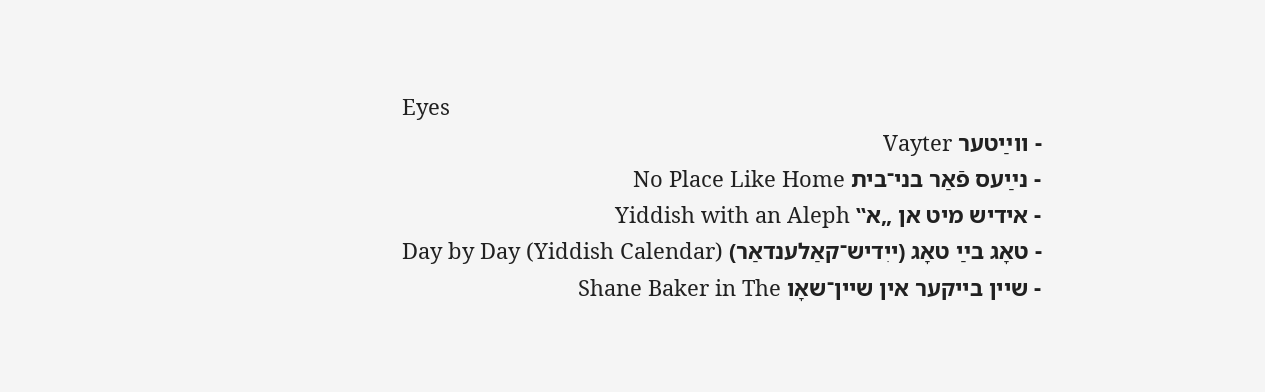Eyes
- ווײַטער Vayter
- נײַעס פֿאַר בני־בית No Place Like Home
- אידיש מיט אן „א‟ Yiddish with an Aleph
- טאָג בײַ טאָג (ייִדיש־קאַלענדאַר) Day by Day (Yiddish Calendar)
- שיין בייקער אין שיין־שאָו Shane Baker in The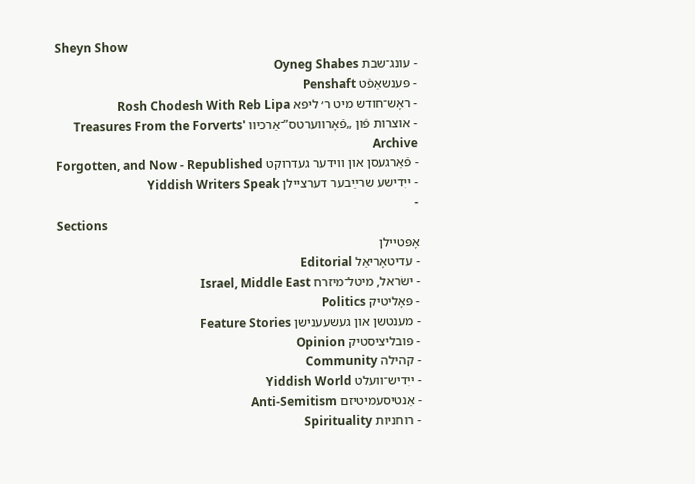Sheyn Show
- עונג־שבת Oyneg Shabes
- פּענשאַפֿט Penshaft
- ראָש־חודש מיט ר׳ ליפּא Rosh Chodesh With Reb Lipa
- אוצרות פֿון „פֿאָרווערטס”־אַרכיוו Treasures From the Forverts' Archive
- פֿאַרגעסן און ווידער געדרוקט Forgotten, and Now - Republished
- ייִדישע שרײַבער דערציילן Yiddish Writers Speak
-
Sections
אָפּטיילן
- עדיטאָריאַל Editorial
- ישׂראל, מיטל־מיזרח Israel, Middle East
- פּאָליטיק Politics
- מענטשן און געשעענישן Feature Stories
- פּובליציסטיק Opinion
- קהילה Community
- ייִדיש־וועלט Yiddish World
- אַנטיסעמיטיזם Anti-Semitism
- רוחניות Spirituality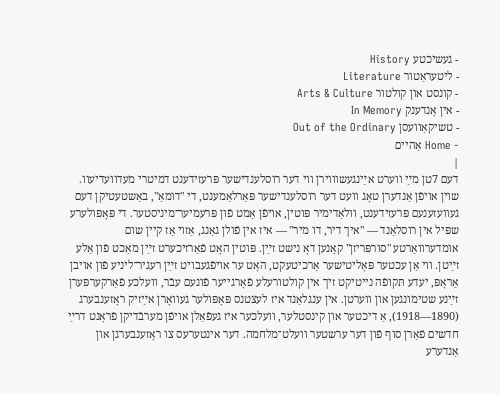- געשיכטע History
- ליטעראַטור Literature
- קונסט און קולטור Arts & Culture
- אין אָנדענק In Memory
- טשיקאַוועסן Out of the Ordinary
- Home אַהיים
|
דעם 7טן מײַ ווערט אײַנגעשוווירן ווי דער רוסלענדישער פּרעזידענט דמיטרי מעדוועדיעוו. שוין אויפֿן אַנדערן טאָג וועט דער רוסלענדישער פּאַרלאַמענט, די "דומאַ", באַשטעטיקן דעם געוועזענעם פּרעזידענט, וולאַדימיר פּוטין, אויפֿן אַמט פֿון פּרעמיער־מיניסטער. די פּאָפּולערע שפּיל אין רוסלאַנד — "איך דיר, דו מיר" — איז אין פֿולן גאַנג, אַזוי אַז קיין שום אומדערוואַרטע "סורפּריזן" קאָנען דאָ נישט זײַן. פּוטין האָט פֿאַרזיכערט זײַן מאַכט פֿון אַלע זײַטן. ווי אַן עכטער פּאָליטישער אַרכיטעקט, האָט ער אויפֿגעבויט זײַן רעגיר־ליניע פֿון אויבן אַראָפּ, יעדע תּקופֿה נייטיקט זיך אין קולטורעלע פֿאָרגייער פֿונעם עבֿר, וועלכע פֿאַרקערפּערן זײַנע שטימונגען און ווערטן. אין ענגלאַנד איז לעצטנס פּאָפּולער געוואָרן אײַזיק ראָזענבערג (1890—1918), אַ דיכטער און קינסטלער, וועלכער איז געפֿאַלן אויפֿן מערבֿדיקן פֿראָנט דרײַ חדשים פֿאַרן סוף פֿון דער ערשטער וועלט־מלחמה. דער אינטערעס צו ראָזענבערגן און אַנדערע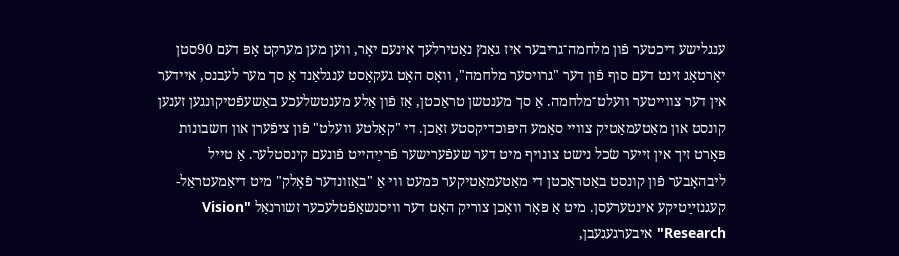ענגלישע דיכטער פֿון מלחמה־גריבער איז גאַנץ נאַטירלעך אינעם יאָר, ווען מען מערקט אָפּ דעם 90סטן יאָרטאָג זינט דעם סוף פֿון דער "גרויסער מלחמה", וואָס האָט געקאָסט ענגלאַנד אַ סך מער לעבנס, איידער אין דער צווייטער וועלט־מלחמה. אַ סך מענטשן טראַכטן, אַז פֿון אַלע מענטשלעכע באַשעפֿטיקונגען זענען קונסט און מאַטעמאַטיק צוויי סאַמע היפּוכדיקסטע זאַכן. די "קאַלטע וועלט" פֿון ציפֿערן און חשבונות פּאָרט זיך אין זייער שׂכל נישט צונויף מיט דער שעפֿערישער פֿרײַהייט פֿונעם קינסטלער. אַ טייל ליבהאָבער פֿון קונסט באַטראַכטן די מאַטעמאַטיקער כּמעט ווי אַ "באַזונדער פֿאָלק" מיט דיאַמעטראַל-קעגנזײַטיקע אינטערעסן. מיט אַ פּאָר וואָכן צוריק האָט דער וויסנשאַפֿטלעכער זשורנאַל "Vision Research" איבערגעגעבן,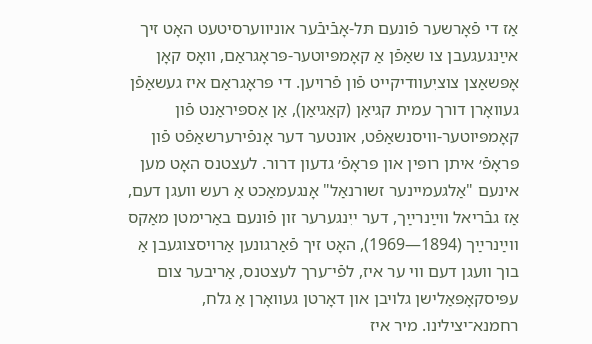אַז די פֿאָרשער פֿונעם תּל-אָבֿיבֿער אוניווערסיטעט האָט זיך אײַנגעגעבן צו שאַפֿן אַ קאָמפּיוטער-פּראָגראַם, וואָס קאָן אָפּשאַצן צוציִעוודיקייט פֿון פֿרויען. די פּראָגראַם איז געשאַפֿן געוואָרן דורך עמית קגיאַן (קאַגיאַן), אַן אַספּיראַנט פֿון קאָמפּיוטער-וויסנשאַפֿט, אונטער דער אָנפֿירערשאַפֿט פֿון פּראָפֿ׳ איתן רופּין און פּראָפֿ׳ גדעון דרור. לעצטנס האָט מען אינעם "אַלגעמיינער זשורנאַל" אָנגעמאַכט אַ רעש וועגן דעם, אַז גבֿריאל ווײַנרײַך, דער ייִנגערער זון פֿונעם באַרימטן מאַקס ווײַנרײַך (1894—1969), האָט זיך פֿאַרגונען אַרויסצוגעבן אַ בוך וועגן דעם ווי ער איז, לפֿי־ערך לעצטנס, אַריבער צום עפּיסקאָפּאַלישן גלויבן און דאָרטן געוואָרן אַ גלח, רחמנא־יצילינו. מיר איז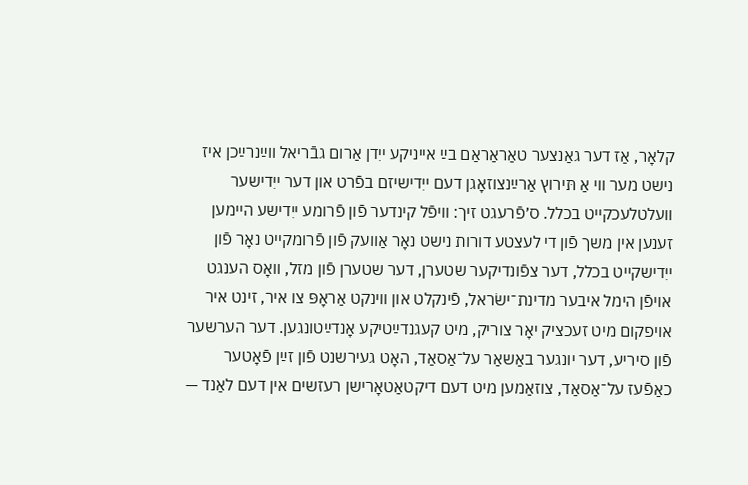קלאָר, אַז דער גאַנצער טאַראַראַם בײַ אייניקע ייִדן אַרום גבֿריאל ווײַנרײַכן איז נישט מער ווי אַ תּירוץ אַרײַנצוזאָגן דעם ייִדישיזם בפֿרט און דער ייִדישער וועלטלעכקייט בכלל. ס׳פֿרעגט זיך: וויפֿל קינדער פֿון פֿרומע ייִדישע היימען זענען אין משך פֿון די לעצטע דורות נישט נאָר אַוועק פֿון פֿרומקייט נאָר פֿון ייִדישקייט בכלל, דער צפֿונדיקער שטערן, דער שטערן פֿון מזל, וואָס הענגט אויפֿן הימל איבער מדינת־ישׂראל, פֿינקלט און ווינקט אַראָפּ צו איר, זינט איר אויפקום מיט זעכציק יאָר צוריק, מיט קעגנדײַטיקע אָנדײַטונגען. דער הערשער פֿון סיריע, דער יונגער באַשאַר על־אַסאַד, האָט געירשנט פֿון זײַן פֿאָטער כאַפֿעז על־אַסאַד, צוזאַמען מיט דעם דיקטאַטאָרישן רעזשים אין דעם לאַנד —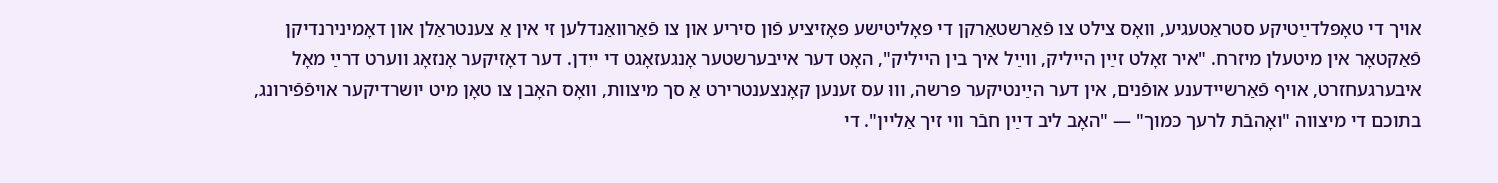אויך די טאָפּלדײַטיקע סטראַטעגיע, וואָס צילט צו פֿאַרשטאַרקן די פּאָליטישע פּאָזיציע פֿון סיריע און צו פֿאַרוואַנדלען זי אין אַ צענטראַלן און דאָמינירנדיקן פֿאַקטאָר אין מיטעלן מיזרח. "איר זאָלט זײַן הייליק, ווײַל איך בין הייליק", האָט דער אייבערשטער אָנגעזאָגט די ייִדן. דער דאָזיקער אָנזאָג ווערט דרײַ מאָל איבערגעחזרט, אויף פֿאַרשיידענע אופֿנים, אין דער הײַנטיקער פּרשה, וווּ עס זענען קאָנצענטרירט אַ סך מיצוות, וואָס האָבן צו טאָן מיט יושרדיקער אויפֿפֿירונג, בתוכם די מיצווה "ואָהבֿת לרעך כּמוך" — "האָב ליב דײַן חבֿר ווי זיך אַליין". די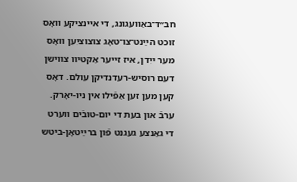חב״ד־באַוועגונג, די איינציקע וואָס זוכט הײַנט־צו־טאָג צוצוציִען וואָס מער ייִדן, איז זייער אַקטיוו צווישן דעם רוסיש-רעדנדיקן עולם. דאָס קען מען זען אַפֿילו אין ניו-יאָרק. ערבֿ און בעת די יום-טובֿים ווערט די גאַנצע געגנט פֿון ברײַטאָן-ביטש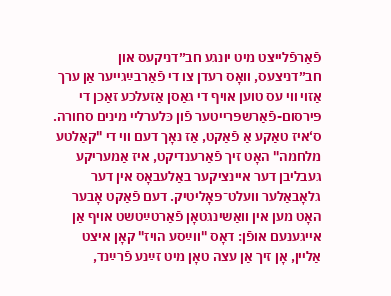פֿאַרפֿלייצט מיט יונגע חב״דניקעס און חב״דניצעס, וואָס רעדן צו די פֿאַרבײַגייער אַן ערך אַזוי ווי עס טוען אויף די גאַסן אַזעלכע זאַכן די פּירסום-פֿאַרשפּרייטער פֿון כּלערליי מינים סחורה. ס‘איז טאַקע אַ פֿאַקט, אַז נאָך דעם ווי די "קאַלטע מלחמה" האָט זיך פֿאַרענדיקט, איז אַמעריקע געבליבן דער איינציקער באַלעבאָס אין דער גלאָבאַלער וועלט־פּאָליטיק. דעם פֿאַקט אָבער האָט מען אין וואַשינגטאָן פֿאַרטײַטשט אויף אַן אייגענעם אופֿן: דאָס "ווײַסע הויז" קאָן איצט אַליין, אָן זיך אַן עצה טאָן מיט זײַנע פֿרײַנד,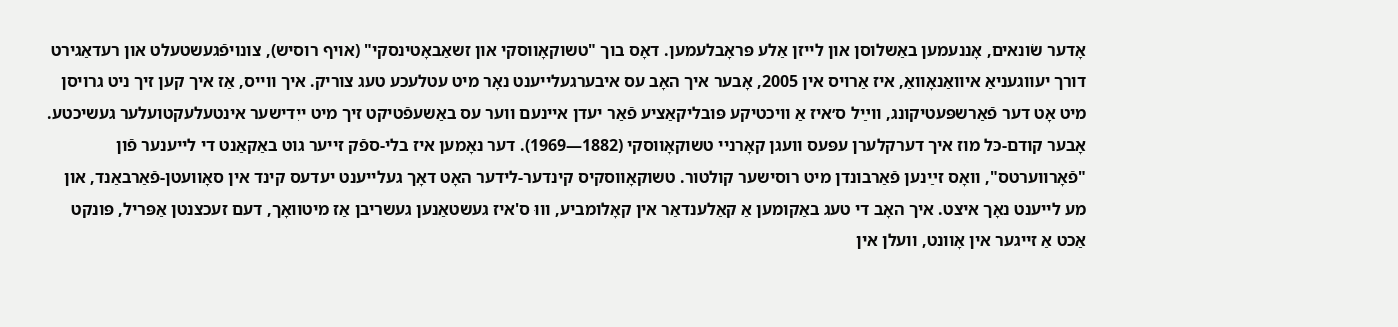אָדער שׂונאים, אָננעמען באַשלוסן און לייזן אַלע פּראָבלעמען. דאָס בוך "טשוקאָווסקי און זשאַבאָטינסקי" (אויף רוסיש), צונויפֿגעשטעלט און רעדאַגירט דורך יעווגעניאַ איוואַנאָוואַ, איז אַרויס אין 2005, אָבער איך האָב עס איבערגעלייענט נאָר מיט עטלעכע טעג צוריק. איך ווייס, אַז איך קען זיך ניט גרויסן מיט אָט דער פֿאַרשפּעטיקונג, ווײַל ס׳איז אַ וויכטיקע פּובליקאַציע פֿאַר יעדן איינעם ווער עס באַשעפֿטיקט זיך מיט ייִדישער אינטעלעקטועלער געשיכטע. אָבער קודם-כּל מוז איך דערקלערן עפּעס וועגן קאָרניי טשוקאָווסקי (1882—1969). דער נאָמען איז בלי-ספֿק זייער גוט באַקאַנט די לייענער פֿון "פֿאָרווערטס", וואָס זײַנען פֿאַרבונדן מיט רוסישער קולטור. טשוקאָווסקיס קינדער-לידער האָט דאָך געלייענט יעדעס קינד אין סאָוועטן-פֿאַרבאַנד, און מע לייענט נאָך איצט. איך האָב די טעג באַקומען אַ קאַלענדאַר אין קאָלומביע, וווּ ס'איז געשטאַנען געשריבן אַז מיטוואָך, דעם זעכצנטן אַפּריל, פּונקט אַכט אַ זייגער אין אָוונט, וועלן אין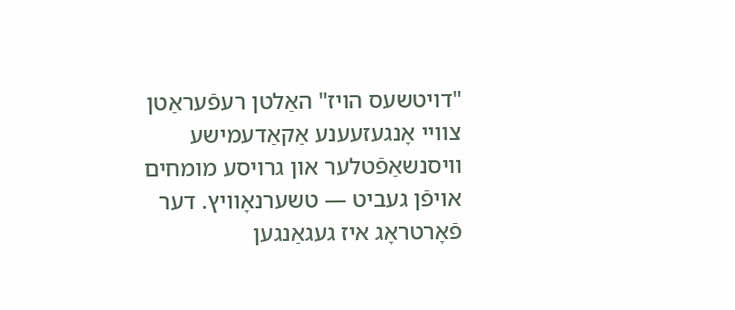"דויטשעס הויז" האַלטן רעפֿעראַטן צוויי אָנגעזעענע אַקאַדעמישע וויסנשאַפֿטלער און גרויסע מומחים אויפֿן געביט — טשערנאָוויץ. דער פֿאָרטראָג איז געגאַנגען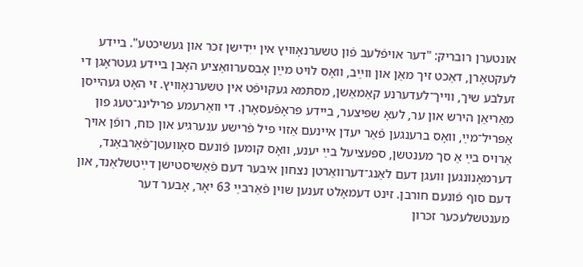אונטערן רובריק: "דער אויפֿלעב פֿון טשערנאָוויץ אין ייִדישן זכר און געשיכטע". ביידע לעקטאָרן, דאַכט זיך מאַן און ווײַב, וואָס לויט מײַן אָבסערוואַציע האָבן ביידע געטראָגן די זעלבע שיך, ווייך־לעדערנע קאַמאַשן, מסתּמא געקויפֿט אין טשערנאָוויץ. זי האָט געהייסן מאַריאַן הירש און ער, לעאָ שפּיצער, ביידע פּראָפֿעסאָרן. די וואַרעמע פרילינג־טעג פון אַפּריל־מײַ, וואָס ברענגען פֿאַר יעדן איינעם אַזוי פיל פֿרישע ענערגיע און כּוח, רופֿן אויך אַרויס בײַ אַ סך מענטשן, ספּעציעל בײַ יענע, וואָס קומען פֿונעם סאָוועטן־פֿאַרבאַנד, דערמאָנונגען וועגן דעם לאַנג־דערוואַרטן נצחון איבער דעם פֿאַשיסטישן דײַטשלאַנד, און דעם סוף פֿונעם חורבן. זינט דעמאָלט זענען שוין פֿאַרבײַ 63 יאָר, אָבער דער מענטשלעכער זכּרון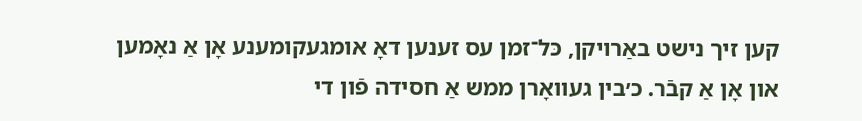קען זיך נישט באַרויקן, כּל־זמן עס זענען דאָ אומגעקומענע אָן אַ נאָמען און אָן אַ קבֿר. כ׳בין געוואָרן ממש אַ חסידה פֿון די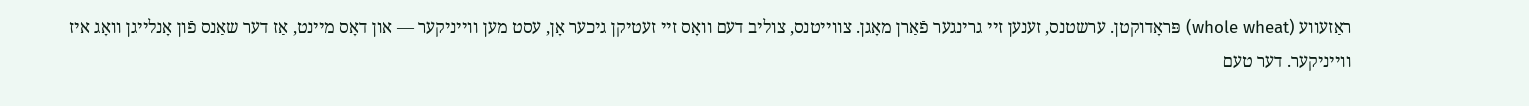ראַזעווע (whole wheat) פּראָדוקטן. ערשטנס, זענען זיי גרינגער פֿאַרן מאָגן. צווייטנס, צוליב דעם וואָס זיי זעטיקן גיכער אָן, עסט מען ווייניקער — און דאָס מיינט, אַז דער שאַנס פֿון אָנלייגן וואָג איז ווייניקער. דער טעם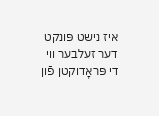איז נישט פּונקט דער זעלבער ווי די פּראָדוקטן פֿון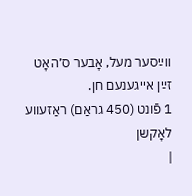ווײַסער מעל, אָבער ס׳האָט זײַן אייגענעם חן.
1 פֿונט (450 גראַם) ראַזעווע לאָקשן
|